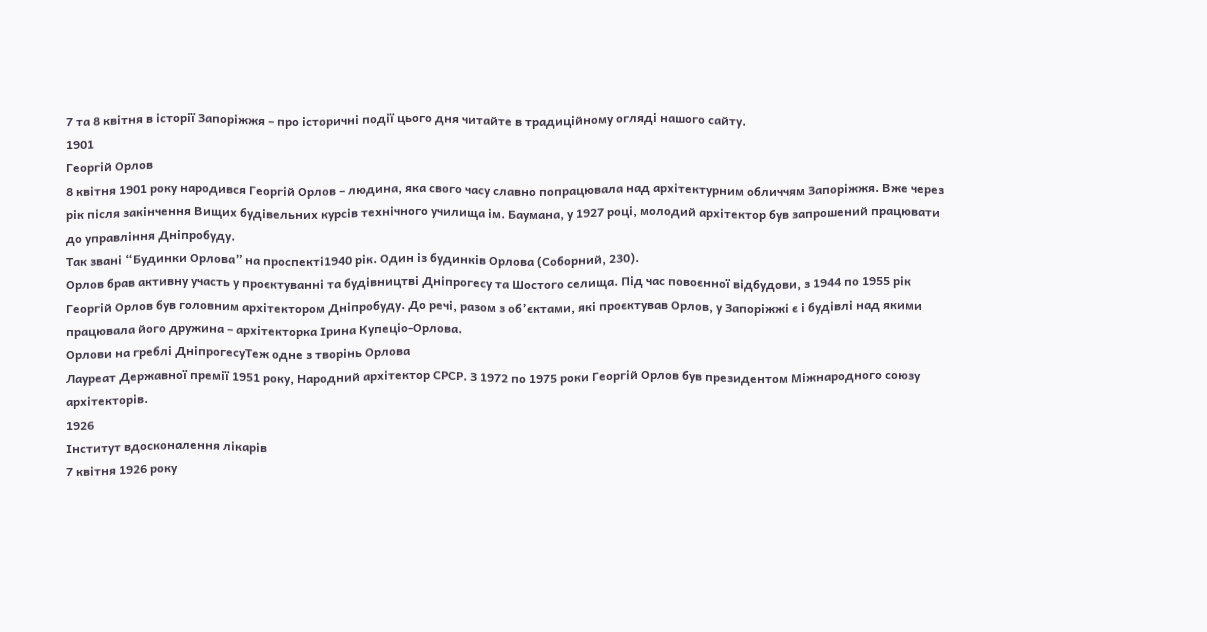7 та 8 квітня в історії Запоріжжя – про історичні події цього дня читайте в традиційному огляді нашого сайту.
1901
Георгій Орлов
8 квітня 1901 року народився Георгій Орлов – людина, яка свого часу славно попрацювала над архітектурним обличчям Запоріжжя. Вже через рік після закінчення Вищих будівельних курсів технічного училища ім. Баумана, у 1927 році, молодий архітектор був запрошений працювати до управління Дніпробуду.
Так звані “Будинки Орлова” на проспекті1940 рік. Один із будинків Орлова (Соборний, 230).
Орлов брав активну участь у проєктуванні та будівництві Дніпрогесу та Шостого селища. Під час повоєнної відбудови, з 1944 по 1955 рік Георгій Орлов був головним архітектором Дніпробуду. До речі, разом з об’єктами, які проєктував Орлов, у Запоріжжі є і будівлі над якими працювала його дружина – архітекторка Ірина Купеціо-Орлова.
Орлови на греблі ДніпрогесуТеж одне з творінь Орлова
Лауреат Державної премії 1951 року, Народний архітектор СРСР. З 1972 по 1975 роки Георгій Орлов був президентом Міжнародного союзу архітекторів.
1926
Інститут вдосконалення лікарів
7 квітня 1926 року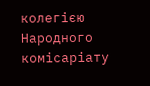колегією Народного комісаріату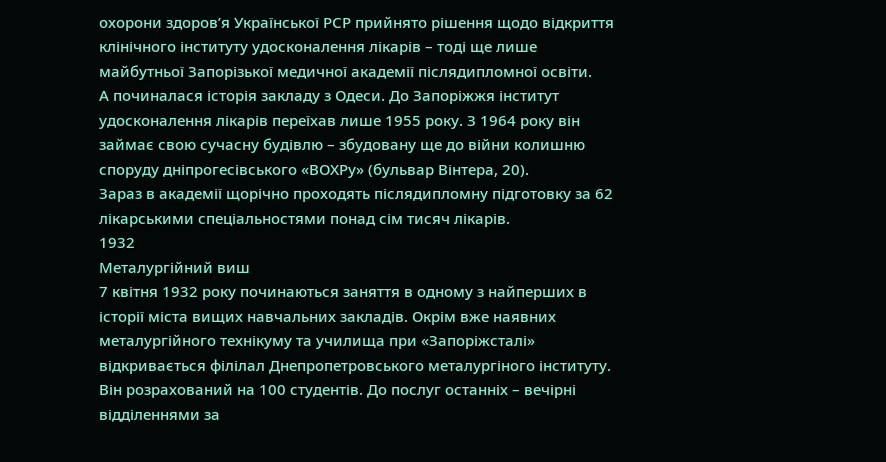охорони здоров’я Української РСР прийнято рішення щодо відкриття клінічного інституту удосконалення лікарів – тоді ще лише майбутньої Запорізької медичної академії післядипломної освіти.
А починалася історія закладу з Одеси. До Запоріжжя інститут удосконалення лікарів переїхав лише 1955 року. З 1964 року він займає свою сучасну будівлю – збудовану ще до війни колишню споруду дніпрогесівського «ВОХРу» (бульвар Вінтера, 20).
Зараз в академії щорічно проходять післядипломну підготовку за 62 лікарськими спеціальностями понад сім тисяч лікарів.
1932
Металургійний виш
7 квітня 1932 року починаються заняття в одному з найперших в історії міста вищих навчальних закладів. Окрім вже наявних металургійного технікуму та училища при «Запоріжсталі» відкривається філілал Днепропетровського металургіного інституту. Він розрахований на 100 студентів. До послуг останніх – вечірні відділеннями за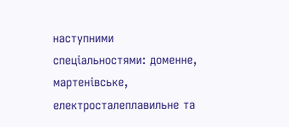наступними спеціальностями: доменне, мартенівське, електросталеплавильне та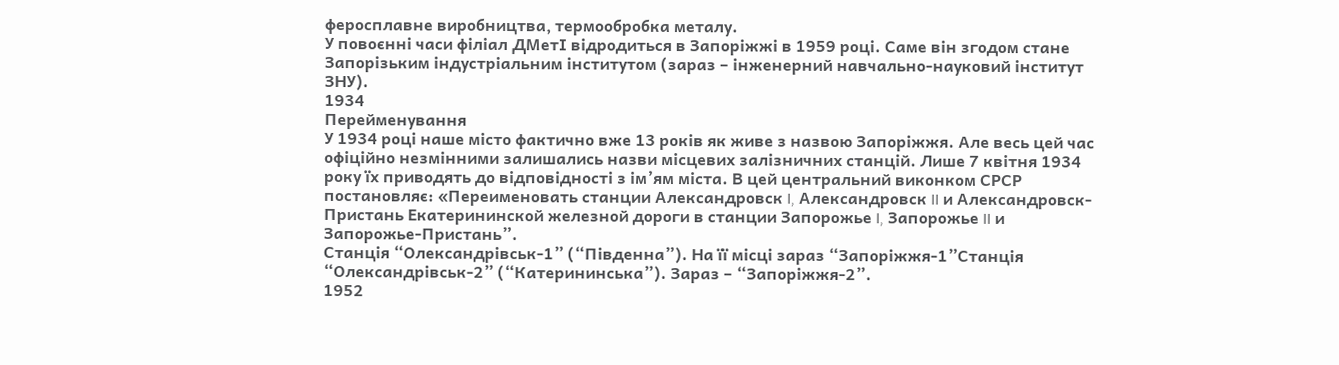феросплавне виробництва, термообробка металу.
У повоєнні часи філіал ДМетІ відродиться в Запоріжжі в 1959 році. Саме він згодом стане Запорізьким індустріальним інститутом (зараз – інженерний навчально-науковий інститут ЗНУ).
1934
Перейменування
У 1934 році наше місто фактично вже 13 років як живе з назвою Запоріжжя. Але весь цей час офіційно незмінними залишались назви місцевих залізничних станцій. Лише 7 квітня 1934 року їх приводять до відповідності з ім’ям міста. В цей центральний виконком СРСР постановляє: «Переименовать станции Александровск I, Александровск II и Александровск-Пристань Екатерининской железной дороги в станции Запорожье I, Запорожье II и Запорожье-Пристань”.
Станція “Олександрівськ-1” (“Південна”). На її місці зараз “Запоріжжя-1”Станція “Олександрівськ-2” (“Катерининська”). Зараз – “Запоріжжя-2”.
1952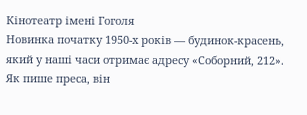Кінотеатр імені Гоголя
Новинка початку 1950-х років — будинок-красень, який у наші часи отримає адресу «Соборний, 212». Як пише преса, він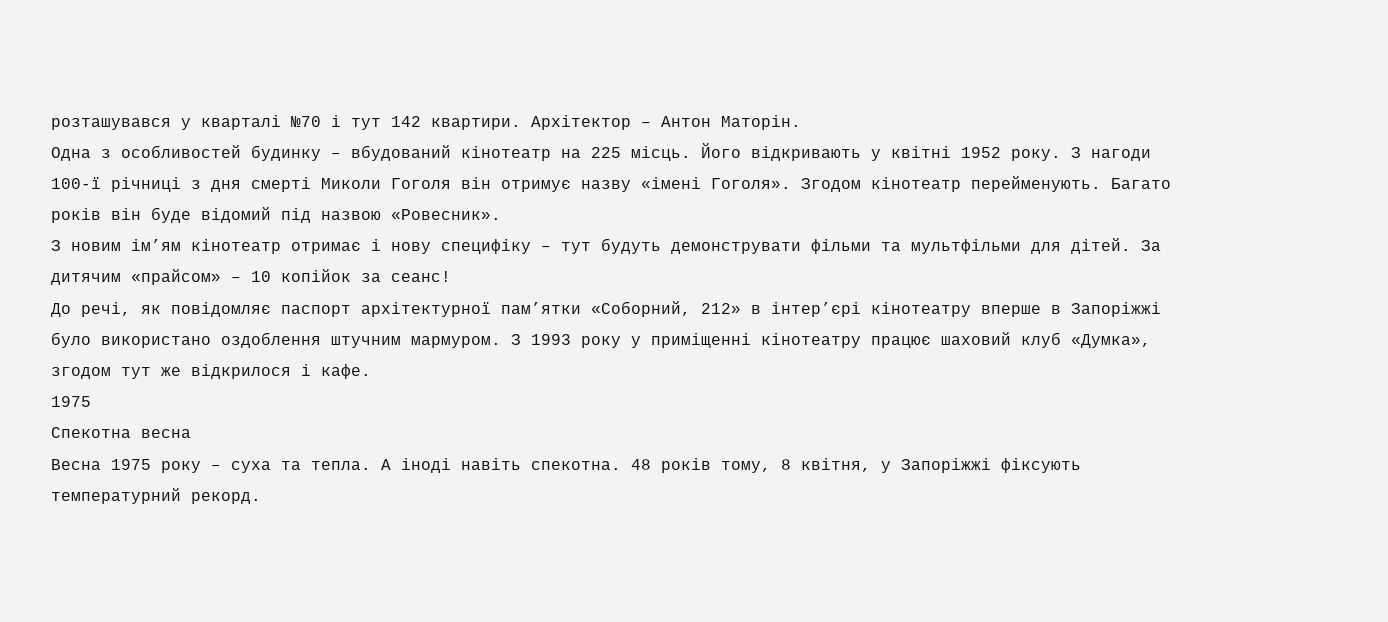розташувався у кварталі №70 і тут 142 квартири. Архітектор – Антон Маторін.
Одна з особливостей будинку – вбудований кінотеатр на 225 місць. Його відкривають у квітні 1952 року. З нагоди 100-ї річниці з дня смерті Миколи Гоголя він отримує назву «імені Гоголя». Згодом кінотеатр перейменують. Багато років він буде відомий під назвою «Ровесник».
З новим ім’ям кінотеатр отримає і нову специфіку – тут будуть демонструвати фільми та мультфільми для дітей. За дитячим «прайсом» – 10 копійок за сеанс!
До речі, як повідомляє паспорт архітектурної пам’ятки «Соборний, 212» в інтер’єрі кінотеатру вперше в Запоріжжі було використано оздоблення штучним мармуром. З 1993 року у приміщенні кінотеатру працює шаховий клуб «Думка», згодом тут же відкрилося і кафе.
1975
Спекотна весна
Весна 1975 року – суха та тепла. А іноді навіть спекотна. 48 років тому, 8 квітня, у Запоріжжі фіксують температурний рекорд.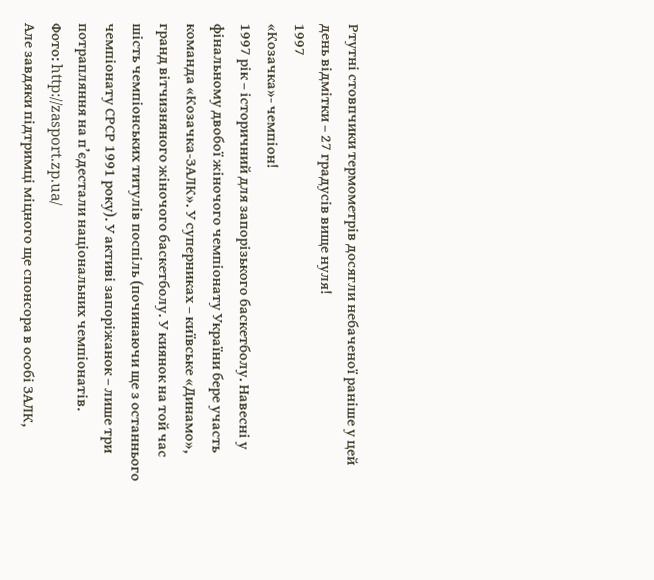Ртутні стовпчики термометрів досягли небаченої раніше у цей день відмітки – 27 градусів вище нуля!
1997
«Козачка»- чемпіон!
1997 рік – історичний для запорізького баскетболу. Навесні у фінальному двобої жіночого чемпіонату України бере участь команда «Козачка-ЗАЛК». У суперниках – київське «Динамо», гранд вітчизняного жіночого баскетболу. У киянок на той час шість чемпіонських титулів поспіль (починаючи ще з останнього чемпіонату СРСР 1991 року). У активі запоріжанок – лише три потрапляння на п’єдестали національних чемпіонатів.
Фото: http://zasport.zp.ua/
Але завдяки підтримці міцного ще спонсора в особі ЗАЛК,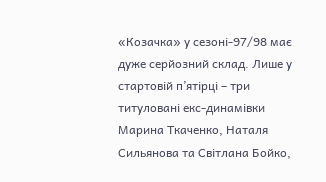«Козачка» у сезоні-97/98 має дуже серйозний склад. Лише у стартовій п’ятірці – три титуловані екс-динамівки Марина Ткаченко, Наталя Сильянова та Світлана Бойко,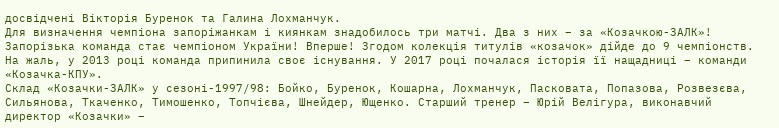досвідчені Вікторія Буренок та Галина Лохманчук.
Для визначення чемпіона запоріжанкам і киянкам знадобилось три матчі. Два з них – за «Козачкою-ЗАЛК»! Запорізька команда стає чемпіоном України! Вперше! Згодом колекція титулів «козачок» дійде до 9 чемпіонств. На жаль, у 2013 році команда припинила своє існування. У 2017 році почалася історія її нащадниці – команди «Козачка-КПУ».
Склад «Козачки-ЗАЛК» у сезоні-1997/98: Бойко, Буренок, Кошарна, Лохманчук, Пасковата, Попазова, Розвезєва, Сильянова, Ткаченко, Тимошенко, Топчієва, Шнейдер, Ющенко. Старший тренер – Юрій Велігура, виконавчий директор «Козачки» –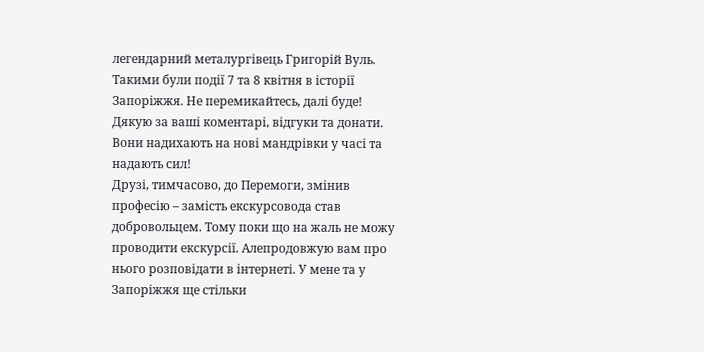легендарний металургівець Григорій Вуль.
Такими були події 7 та 8 квітня в історії Запоріжжя. Не перемикайтесь, далі буде! Дякую за ваші коментарі, відгуки та донати. Вони надихають на нові мандрівки у часі та надають сил!
Друзі, тимчасово, до Перемоги, змінив професію – замість екскурсовода став добровольцем. Тому поки що на жаль не можу проводити екскурсії. Алепродовжую вам про нього розповідати в інтернеті. У мене та у Запоріжжя ще стільки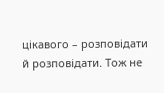цікавого – розповідати й розповідати. Тож не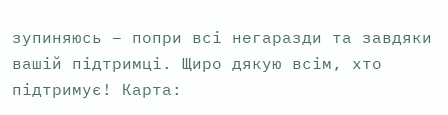зупиняюсь – попри всі негаразди та завдяки вашій підтримці. Щиро дякую всім, хто підтримує! Карта: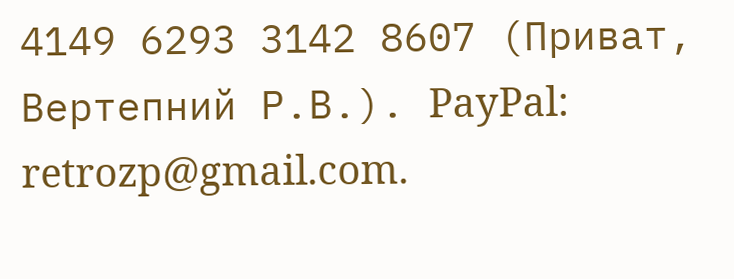4149 6293 3142 8607 (Приват, Вертепний Р.В.). PayPal: retrozp@gmail.com.